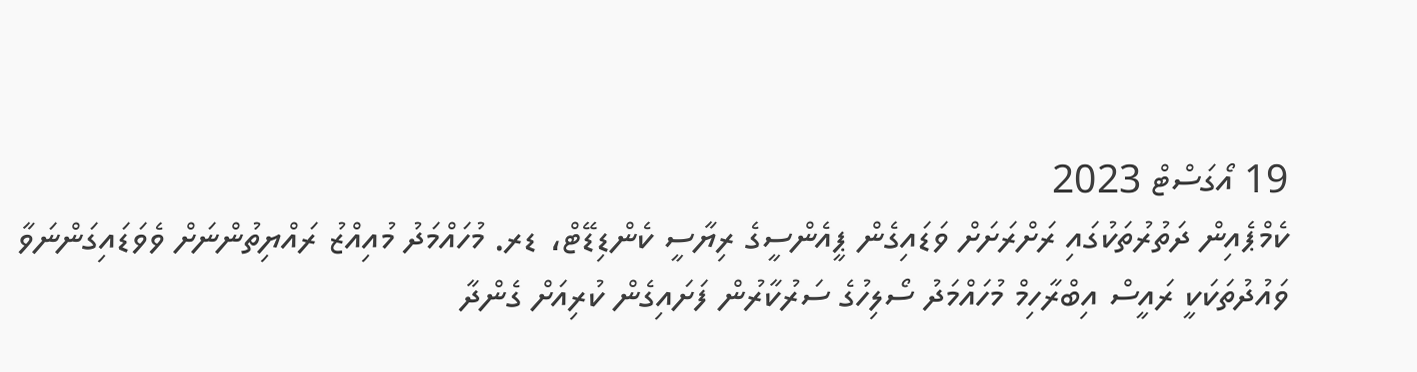19 އޯގަސްޓް 2023
ކެމްޕެއިން ދަތުރުތަކުގައި ރަށްރަށަށް ވަޑައިގެން ޕީއެންސީގެ ރިޔާސީ ކެންޑިޑޭޓް، ޑރ. މުހައްމަދު މުއިއްޒު ރައްޔިތުންނަށް ވެވަޑައިގަންނަވާ ވައުދުތަކަކީ ރައީސް އިބްރާހިމް މުހައްމަދު ސޯލިހުގެ ސަރުކާރުން ފަށައިގެން ކުރިއަށް ގެންދާ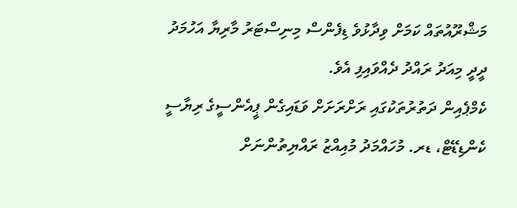މަޝްރޫއުތައް ކަމަށް ވިދާޅުވެ ޑިފެންސް މިނިސްޓަރު މާރިޔާ އަހުމަދު ދީދީ މިއަދު ރައްދު ދެއްވައިފި އެވެ.
ކެމްޕެއިން ދަތުރުތަކުގައި ރަށްރަށަށް ވަޑައިގެން ޕީއެންސީގެ ރިޔާސީ ކެންޑިޑޭޓް، ޑރ. މުހައްމަދު މުއިއްޒު ރައްޔިތުންނަށް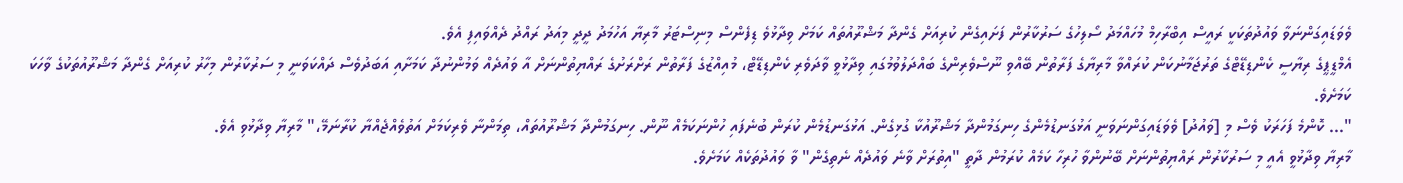ވެވަޑައިގަންނަވާ ވައުދުތަކަކީ ރައީސް އިބްރާހިމް މުހައްމަދު ސޯލިހުގެ ސަރުކާރުން ފަށައިގެން ކުރިއަށް ގެންދާ މަޝްރޫއުތައް ކަމަށް ވިދާޅުވެ ޑިފެންސް މިނިސްޓަރު މާރިޔާ އަހުމަދު ދީދީ މިއަދު ރައްދު ދެއްވައިފި އެވެ.
އެމްޑީޕީގެ ރިޔާސީ ކެންޑިޑޭޓްގެ ތަރުޖަމާނުކަން ކުރައްވާ މާރިޔާގެ ފަރާތުން ބޭއްވި ނޫސްވެރިންގެ ބައްދަލުވުމުގައި ވިދާޅުވީ ވާދަވެރި ކެންޑިޑޭޓް، މުއިއްޒުގެ ފަރާތުން ރަށްރަށުގެ ރައްޔިތުންނަށް އާ ވައުދެއް ވަމުންނުދާ ކަމަށާއި އަބަދުވެސް ދައްކަވަނީ މި ސަރުކާރުން މިހާރު ކުރިއަށް ގެންދާ މަޝްރޫއުތަކުގެ ވާހަކަ ކަމަށެވެ.
"... ކޮންމެ ފަހަރަކު ވެސް މި [ވައުދު] ވެވަޑައިގަންނަވަނީ އަޅުގަނޑުމެންގެ ހިނގަމުންދާ މަޝްރޫއުކާ ގުޅިގެން. އަޅުގަނޑުމެން ކުރަން ބުނެފައި ހުންނަކަމެއް ނޫން. ހިނގަމުންދާ މަޝްރޫއުތައް، ތިމަންނާ ވެރިކަމަށް އަތުވެއްޖެއްޔާ ކުރާނަމޭ،" މާރިޔާ ވިދާޅުވި އެވެ.
މާރިޔާ ވިދާޅުވީ އެއީ މި ސަރުކާރުން ރައްޔިތުންނަށް ބޭނުންވާ ހުރިހާ ކަމެއް ކުރަމުން ދާތީ "އިތުރަށް ވާނެ ވައުދެއް ނެތިގެން" ވާ ވައުދުތަކެއް ކަމަށެވެ.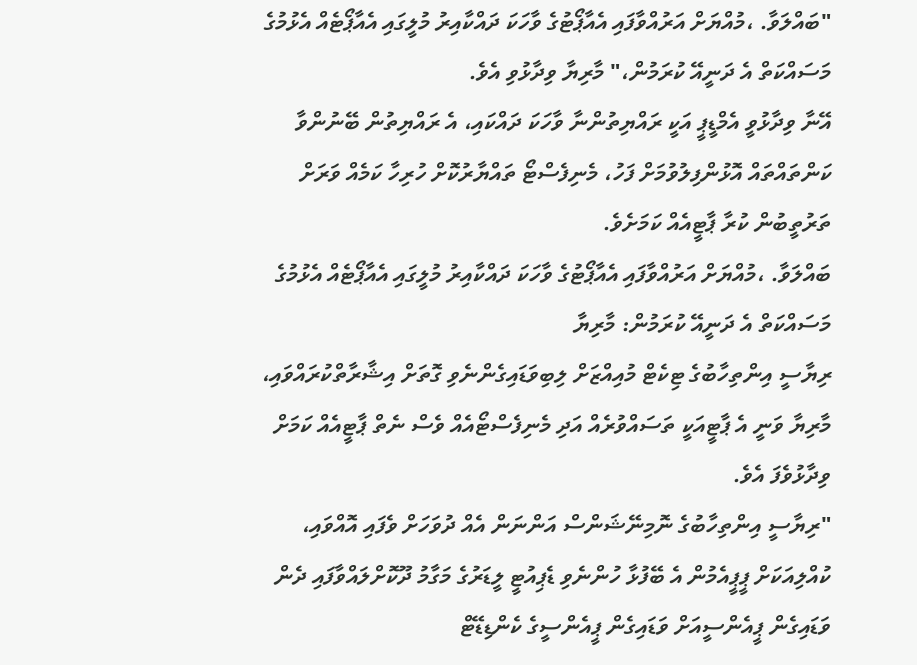"ބައްލަވާ. ،މުއްޔަށް އަރުއްވާފައި އެއާޕޯޓުގެ ވާހަކަ ދައްކާއިރު މުލީގައި އެއާޕޯޓެއް އެޅުމުގެ މަސައްކަތް އެ ދަނީއޭ ކުރަމުން،" މާރިޔާ ވިދާޅުވި އެވެ.
އޭނާ ވިދާޅުވީ އެމްޑީޕީ އަކީ ރައްޔިތުންނާ ވާހަކަ ދައްކައި، އެ ރައްޔިތުން ބޭނުންވާ ކަންތައްތައް އޮޅުންފިލުވުމަށް ފަހު، މެނިފެސްޓޯ ތައްޔާރުކޮށް ހުރިހާ ކަމެއް ވަރަށް ތަރުތީބުން ކުރާ ޕާޓީއެއް ކަމަށެވެ.
ބައްލަވާ. ،މުއްޔަށް އަރުއްވާފައި އެއާޕޯޓުގެ ވާހަކަ ދައްކާއިރު މުލީގައި އެއާޕޯޓެއް އެޅުމުގެ މަސައްކަތް އެ ދަނީއޭ ކުރަމުން: މާރިޔާ
ރިޔާސީ އިންތިހާބުގެ ޓިކެޓް މުއިއްޒަށް ލިބިވަޑައިގެންނެވި ގޮތަށް އިޝާރާތްކުރައްވައި، މާރިޔާ ވަނީ އެ ޕާޓީއަކީ ތަސައްވުރެއް އަދި މެނިފެސްޓޯއެއް ވެސް ނެތް ޕާޓީއެއް ކަމަށް ވިދާޅުވެފަ އެވެ.
"ރިޔާސީ އިންތިހާބުގެ ނޮމިނޭޝަންސް އަންނަން އެއް ދުވަހަށް ވެފައި އޮއްވައި، ކުއްލިއަކަށް ޕީޕީއެމުން އެ ބޭފުޅާ ހުންނެވި ޑެޕިއުޓީ ލީޑަރުގެ މަގާމު ދޫކޮށްލައްވާފައި ދެން ވަޑައިގެން ޕީއެންސީއަށް ވަޑައިގެން ޕީއެންސީގެ ކެންޑިޑޭޓް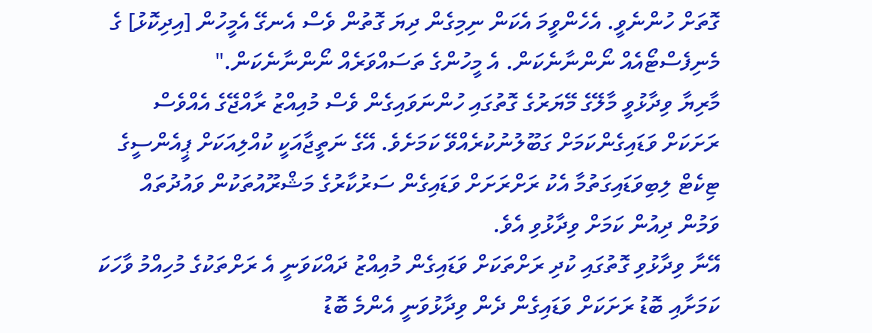ގޮތަށް ހުންނެވީ. އެހެންވީމަ އެކަން ނިމިގެން ދިޔަ ގޮތުން ވެސް އެނގޭ އެމީހުން [އިދިކޮޅު] ގެ މެނިފެސްޓޯއެއް ނޯންނާނެކަން. އެ މީހުންގެ ތަސައްވަރެއް ނޯންނާނެކަން."
މާރިޔާ ވިދާޅުވީ މާލޭގެ މޭޔަރުގެ ގޮތުގައި ހުންނަވައިގެން ވެސް މުއިއްޒު ރާއްޖޭގެ އެއްވެސް ރަށަކަށް ވަޑައިގެންކަމަށް ގަބޫލުނުކުރެއްވޭ ކަމަށެވެ. އޭގެ ނަތީޖާއަކީ ކުއްލިއަކަށް ޕީއެންސީގެ ޓިކެޓް ލިބިވަޑައިގަތުމާ އެކު ރަށްރަށަށް ވަޑައިގެން ސަރުކާރުގެ މަޝްރޫއުތަކުން ވައުދުތައް ވަމުން ދިއުން ކަމަށް ވިދާޅުވި އެވެ.
އޭނާ ވިދާޅުވި ގޮތުގައި ކުދި ރަށްތަކަށް ވަޑައިގެން މުއިއްޒު ދައްކަވަނީ އެ ރަށްތަކުގެ މުހިއްމު ވާހަކަ ކަމަށާއި ބޮޑު ރަށަކަށް ވަޑައިގެން ދެން ވިދާޅުވަނީ އެންމެ ބޮޑު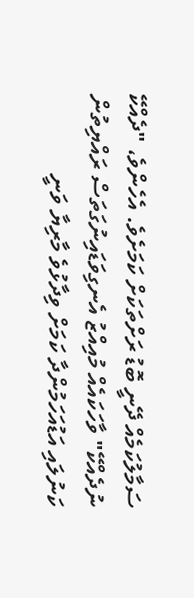ސަމާލުކަމެއް ދޭނީ ބޮޑު ރަށްތަކަށް ކަމަށެވެ. އެހެންވެ، "ދެއްކޭ ނުދެއްކޭ" ވާހަކައެއް މުއިއްޒު އެނގިވަޑައިނުގަތަސް ރައްޔިތުން ކަނުލައި އަޑުއަހަމުންދާ ކަމަށް ވިދާޅުވެ މާރިޔާ ވަނީ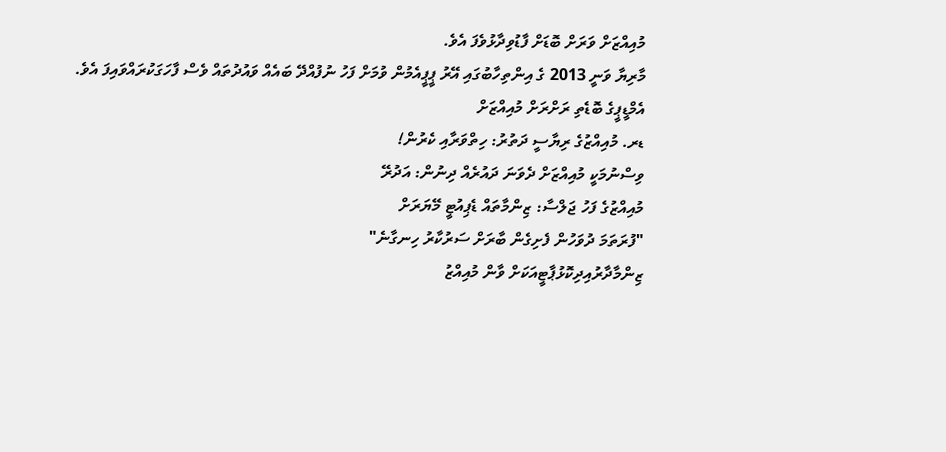މުއިއްޒަށް ވަރަށް ބޮޑަށް ފާޑުވިދާޅުވެފަ އެވެ.
މާރިޔާ ވަނީ 2013 ގެ އިންތިހާބުގައި އޭރު ޕީޕީއެމުން ވުމަށް ފަހު ނުފުއްދޭ ބައެއް ވައުދުތައް ވެސް ފާހަގަކުރައްވައިފަ އެވެ.
އެމްޑީޕީގެ ބޮޑެތި ރަށްރަށް މުއިއްޒަށް
ޑރ. މުއިއްޒުގެ ރިޔާސީ ދަތުރު: ހިތްވަރާއި ކެރުން!
ވިސްނުމަކީ މުއިއްޒަށް ދެވަނަ ދައުރެއް ދިނުން: އަދުރޭ
މުއިއްޒުގެ ފަހު ޖަލްސާ: ޒިންމާތައް ޑެޕިއުޓީ މޭޔަރަށް
"ފުރަތަމަ ދުވަހުން ފެށިގެން ބާރަށް ސަރުކާރު ހިނގާނެ"
ޒިންމާދާރުއިދިކޮޅުޕާޓީއަކަށް ވާން މުއިއްޒު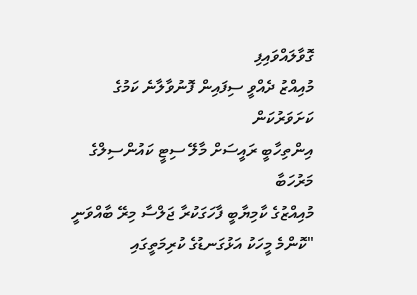ގޮވާލައްވައިފި
މުއިއްޒު ދެއްވީ ސިފައިން ފޮނުވާލާނެ ކަމުގެ ކަށަވަރުކަން
އިންތިހާބީ ރައީސަށް މާލޭ ސިޓީ ކައުންސިލްގެ މަރުހަބާ
މުއިއްޒުގެ ކާމިޔާބީ ފާހަގަކުރާ ޖަލްސާ މިރޭ ބާއްވަނީ
"ކޮންމެ މީހަކު އަޅުގަނޑުގެ ކުރިމަތީގައި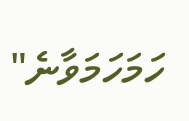ހަމަހަމަވާނެ"